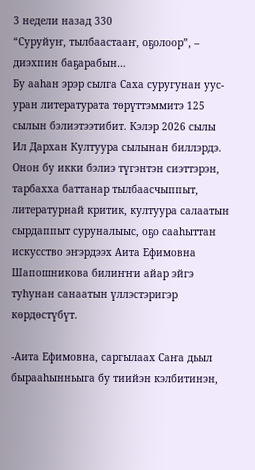3 недели назад 330
“Суруйуҥ, тылбаастааҥ, оҕолоор”, – диэхпин баҕарабын…
Бу ааһан эрэр сылга Саха суругунан уус-уран литературата төрүттэммитэ 125 сылын бэлиэтээтибит. Кэлэр 2026 сылы Ил Дархан Култуура сылынан биллэрдэ. Онон бу икки бэлиэ түгэнтэн сиэттэрэн, тарбахха баттанар тылбаасчыппыт, литературнай критик, култуура салаатын сырдаппыт суруналыыс, оҕо сааһыттан искусство эҥэрдээх Аита Ефимовна Шапошникова билиҥҥи айар эйгэ туһунан санаатын үллэстэригэр көрдөстүбүт.

-Аита Ефимовна, саргылаах Саҥа дьыл бырааһынньыга бу тиийэн кэлбитинэн,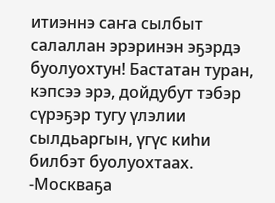итиэннэ саҥа сылбыт салаллан эрэринэн эҕэрдэ буолуохтун! Бастатан туран, кэпсээ эрэ, дойдубут тэбэр сүрэҕэр тугу үлэлии сылдьаргын, үгүс киһи билбэт буолуохтаах.
-Москваҕа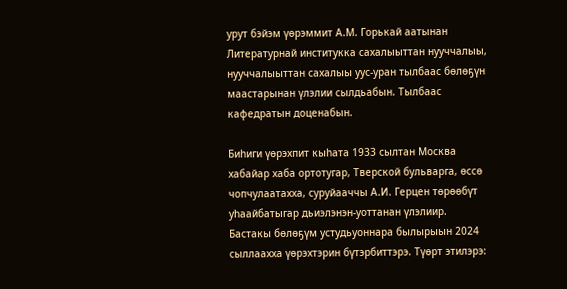урут бэйэм үөрэммит А.М. Горькай аатынан Литературнай институкка сахалыыттан нууччалыы, нууччалыыттан сахалыы уус-уран тылбаас бөлөҕүн маастарынан үлэлии сылдьабын. Тылбаас кафедратын доценабын.

Биһиги үөрэхпит кыһата 1933 сылтан Москва хабайар хаба ортотугар, Тверской бульварга, өссө чопчулаатахха, суруйааччы А.И. Герцен төрөөбүт уһаайбатыгар дьиэлэнэн-уоттанан үлэлиир.
Бастакы бөлөҕүм устудьуоннара былырыын 2024 сыллаахха үөрэхтэрин бүтэрбиттэрэ. Түөрт этилэрэ: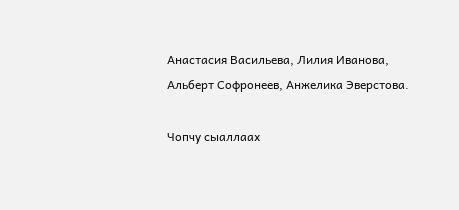Анастасия Васильева, Лилия Иванова, Альберт Софронеев, Анжелика Эверстова.

Чопчу сыаллаах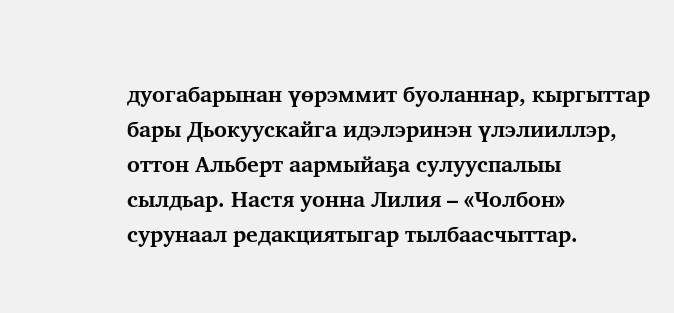дуогабарынан үөрэммит буоланнар, кыргыттар бары Дьокуускайга идэлэринэн үлэлииллэр, оттон Альберт аармыйаҕа сулууспалыы сылдьар. Настя уонна Лилия – «Чолбон» сурунаал редакциятыгар тылбаасчыттар.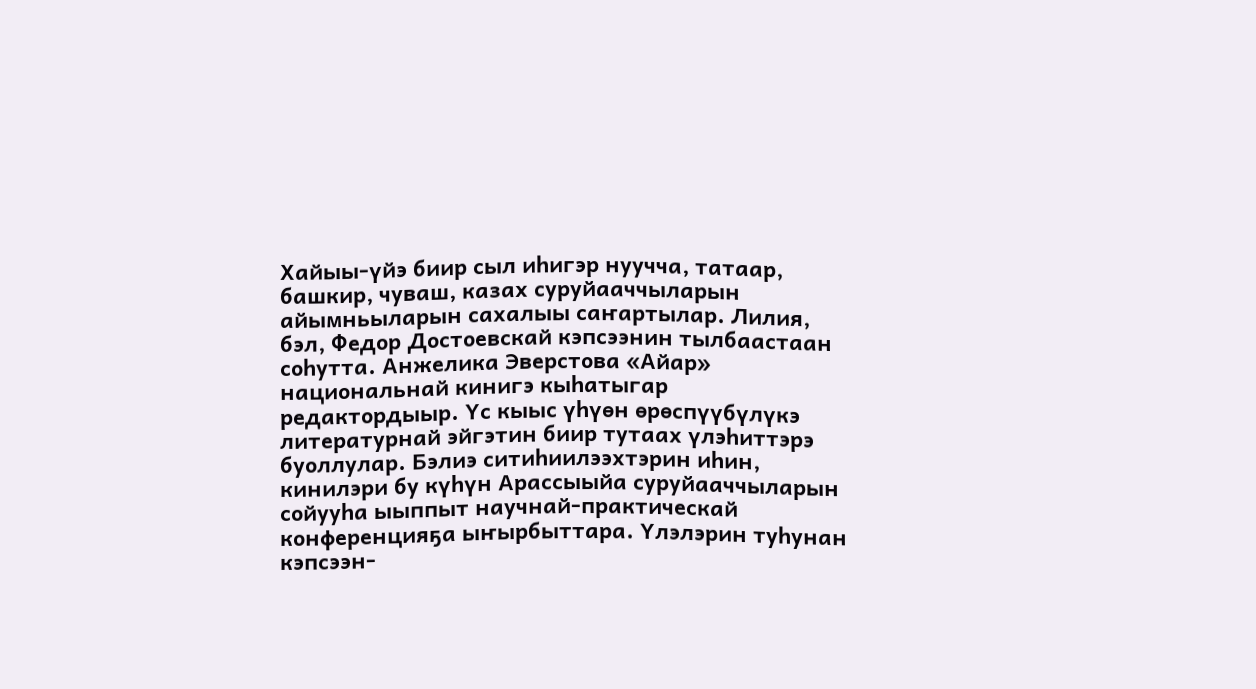Хайыы-үйэ биир сыл иһигэр нуучча, татаар, башкир, чуваш, казах суруйааччыларын айымньыларын сахалыы саҥартылар. Лилия, бэл, Федор Достоевскай кэпсээнин тылбаастаан соһутта. Анжелика Эверстова «Айар» национальнай кинигэ кыһатыгар редактордыыр. Үс кыыс үһүөн өрөспүүбүлүкэ литературнай эйгэтин биир тутаах үлэһиттэрэ буоллулар. Бэлиэ ситиһиилээхтэрин иһин, кинилэри бу күһүн Арассыыйа суруйааччыларын сойууһа ыыппыт научнай-практическай конференцияҕа ыҥырбыттара. Үлэлэрин туһунан кэпсээн-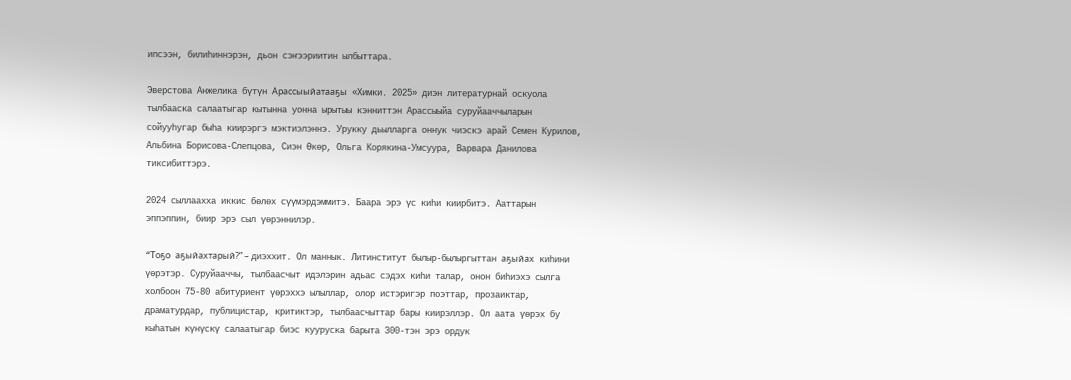ипсээн, билиһиннэрэн, дьон сэҥээриитин ылбыттара.

Эверстова Анжелика бүтүн Арассыыйатааҕы «Химки. 2025» диэн литературнай оскуола тылбааска салаатыгар кытынна уонна ырытыы кэнниттэн Арассыыйа суруйааччыларын сойууһугар быһа киирэргэ мэктиэлэннэ. Урукку дьылларга оннук чиэскэ арай Семен Курилов, Альбина Борисова-Слепцова, Сиэн Өкөр, Ольга Корякина-Умсуура, Варвара Данилова тиксибиттэрэ.

2024 сыллаахха иккис бөлөх сүүмэрдэммитэ. Баара эрэ үс киһи киирбитэ. Ааттарын эппэппин, биир эрэ сыл үөрэннилэр.

“Тоҕо аҕыйахтарый?” – диэххит. Ол маннык. Литинститут былыр-былыргыттан аҕыйах киһини үөрэтэр. Суруйааччы, тылбаасчыт идэлэрин адьас сэдэх киһи талар, онон биһиэхэ сылга холбоон 75-80 абитуриент үөрэххэ ылыллар, олор истэригэр поэттар, прозаиктар, драматурдар, публицистар, критиктэр, тылбаасчыттар бары киирэллэр. Ол аата үөрэх бу кыһатын күнүскү салаатыгар биэс кууруска барыта 300-тэн эрэ ордук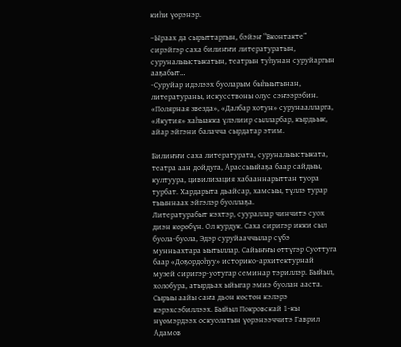киһи үөрэнэр.

–Ыраах да сырыттаргын, бэйэҥ “Вконтакте” сирэйгэр саха билиҥҥи литературатын, суруналыыстыкатын, театрын туһунан суруйаргын ааҕабыт…
-Суруйар идэлээх буоларым быһыытынан, литератураны, искусствоны олус сэҥээрэбин. «Полярная звезда», «Далбар хотун» сурунаалларга, «Якутия» хаһыакка үлэлиир сылларбар, кырдьык, айар эйгэни балачча сырдатар этим.

Билиҥҥи саха литературата, суруналыыстыката, театра аан дойдуга, Арассыыйаҕа баар сайдыы, култуура, цивилизация хабааннарыттан туора турбат. Хардарыта дьайсар, хамсыы, түллэ турар тыыннаах эйгэлэр буоллаҕа.
Литературабыт кэхтэр, суураллар чинчитэ суох диэн көрөбүн. Ол курдук. Саха сиригэр икки сыл буола-буола, Эдэр суруйааччылар сүбэ мунньахтара ыытыллар. Сайыҥҥы өттүгэр Суоттуга баар «Доҕордоһуу» историко-архитектурнай музей сиригэр-уотугар семинар тэриллэр. Быйыл, холобура, атырдьах ыйыгар эмиэ буолан ааста. Сырыы аайы саҥа дьон көстөн кэлэрэ кэрэхсэбиллээх. Быйыл Покровскай 1-кы нүөмэрдээх оскуолатын үөрэнээччитэ Гаврил Адамов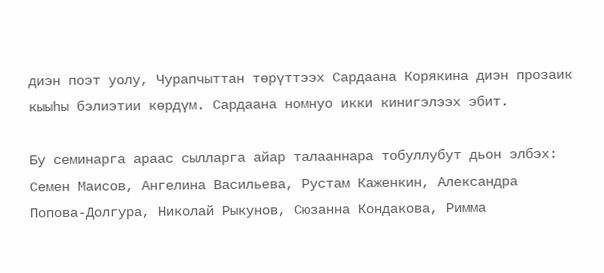диэн поэт уолу, Чурапчыттан төрүттээх Сардаана Корякина диэн прозаик кыыһы бэлиэтии көрдүм. Сардаана номнуо икки кинигэлээх эбит.

Бу семинарга араас сылларга айар талааннара тобуллубут дьон элбэх: Семен Маисов, Ангелина Васильева, Рустам Каженкин, Александра Попова-Долгура, Николай Рыкунов, Сюзанна Кондакова, Римма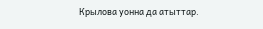Крылова уонна да атыттар.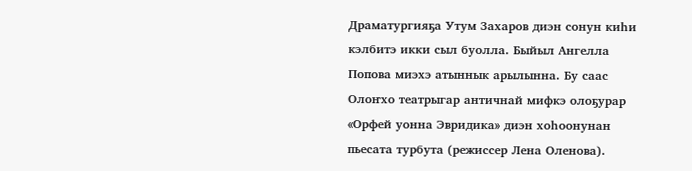Драматургияҕа Утум Захаров диэн сонун киһи кэлбитэ икки сыл буолла. Быйыл Ангелла Попова миэхэ атыннык арылынна. Бу саас Олоҥхо театрыгар античнай мифкэ олоҕурар «Орфей уонна Эвридика» диэн хоһоонунан пьесата турбута (режиссер Лена Оленова).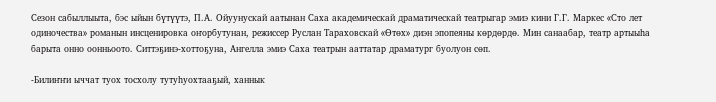Сезон сабыллыыта, бэс ыйын бүтүүтэ, П.А. Ойуунускай аатынан Саха академическай драматическай театрыгар эмиэ кини Г.Г. Маркес «Сто лет одиночества» романын инсценировка оҥорбутунан, режиссер Руслан Тараховскай «Өтөх» диэн эпопеяны көрдөрдө. Мин санаабар, театр артыыһа барыта онно оонньоото. Ситтэҕинэ-хоттоҕуна, Ангелла эмиэ Саха театрын ааттатар драматург буолуон сөп.

-Билиҥҥи ыччат туох тосхолу тутуһуохтааҕый, ханнык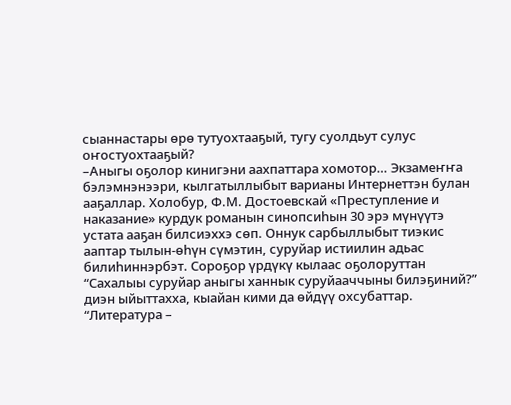сыаннастары өрө тутуохтааҕый, тугу суолдьут сулус оҥостуохтааҕый?
–Аныгы оҕолор кинигэни аахпаттара хомотор… Экзамеҥҥа бэлэмнэнээри, кылгатыллыбыт варианы Интернеттэн булан ааҕаллар. Холобур, Ф.М. Достоевскай «Преступление и наказание» курдук романын синопсиһын 30 эрэ мүнүүтэ устата ааҕан билсиэххэ сөп. Оннук сарбыллыбыт тиэкис ааптар тылын-өһүн сүмэтин, суруйар истиилин адьас билиһиннэрбэт. Сороҕор үрдүкү кылаас оҕолоруттан “Сахалыы суруйар аныгы ханнык суруйааччыны билэҕиний?” диэн ыйыттахха, кыайан кими да өйдүү охсубаттар. “Литература –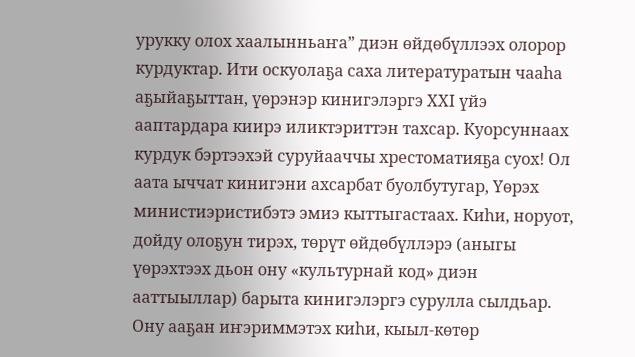урукку олох хаалынньаҥа” диэн өйдөбүллээх олорор курдуктар. Ити оскуолаҕа саха литературатын чааһа аҕыйаҕыттан, үөрэнэр кинигэлэргэ ХХI үйэ ааптардара киирэ иликтэриттэн тахсар. Куорсуннаах курдук бэртээхэй суруйааччы хрестоматияҕа суох! Ол аата ыччат кинигэни ахсарбат буолбутугар, Үөрэх министиэристибэтэ эмиэ кыттыгастаах. Киһи, норуот, дойду олоҕун тирэх, төрүт өйдөбүллэрэ (аныгы үөрэхтээх дьон ону «культурнай код» диэн ааттыыллар) барыта кинигэлэргэ сурулла сылдьар. Ону ааҕан иҥэриммэтэх киһи, кыыл-көтөр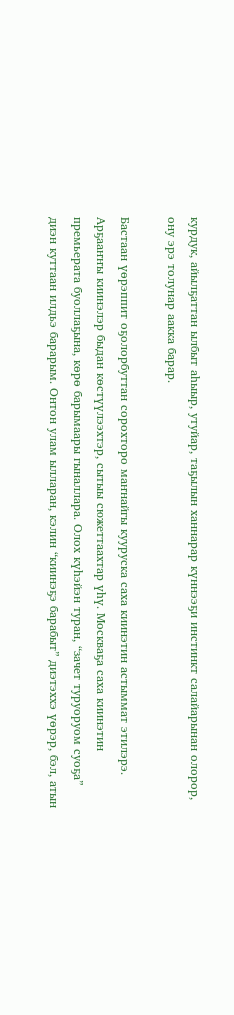курдук, айылҕаттан ылбыт аһыыр, утуйар, таҕылын ханнарар күннээҕи инстинкт салайарынан олорор, ону эрэ толунар аакка барар.

Бастаан үөрэппит оҕолорбуттан сорохторо маҥнайгы кууруска саха киинэтин астыммат этилэрэ. Арҕааҥҥы киинэлэр быдан көстүүлээхтэр, сытыы сюжеттаахтар үһү. Москваҕа саха киинэтин премьерата буоллаҕына, көрө барымаары гыналлара. Олох күһэйэн туран, “зачет туруоруом суоҕа” диэн куттаан илдьэ барарым. Онтон улам ылларан, кэлин “киинэҕэ барабыт” диэтэххэ үөрэр, бэл, атын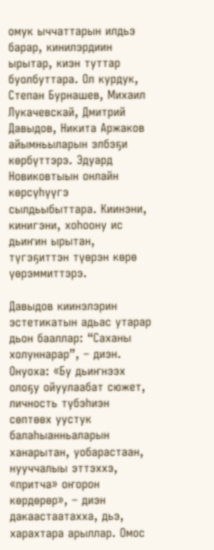омук ыччаттарын илдьэ барар, кинилэрдиин ырытар, киэн туттар буолбуттара. Ол курдук, Степан Бурнашев, Михаил Лукачевскай, Дмитрий Давыдов, Никита Аржаков айымньыларын элбэҕи көрбүттэрэ. Эдуард Новиковтыын онлайн көрсүһүүгэ сылдьыбыттара. Киинэни, кинигэни, хоһоону ис дьиҥин ырытан, түгэҕиттэн түөрэн көрө үөрэммиттэрэ.

Давыдов киинэлэрин эстетикатын адьас утарар дьон бааллар: “Саханы холуннарар”, – диэн. Онуоха: «Бу дьиҥнээх олоҕу ойуулаабат сюжет, личность түбэһиэн сөптөөх уустук балаһыанньаларын ханарытан, уобарастаан, нууччалыы эттэххэ, «притча» оҥорон көрдөрөр», – диэн дакаастаатахха, дьэ, харахтара арыллар. Омос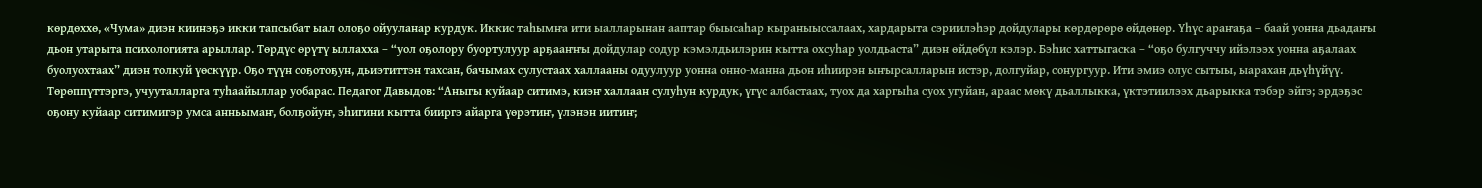көрдөххө, «Чума» диэн киинэҕэ икки тапсыбат ыал олоҕо ойууланар курдук. Иккис таһымҥа ити ыалларынан ааптар быысаһар кыраныыссалаах, хардарыта сэриилэһэр дойдулары көрдөрөрө өйдөнөр. Үһүс араҥаҕа – баай уонна дьадаҥы дьон утарыта психологията арыллар. Төрдүс өрүтү ыллахха – “уол оҕолору буортулуур арҕааҥҥы дойдулар содур кэмэлдьилэрин кытта охсуһар уолдьаста” диэн өйдөбүл кэлэр. Бэһис хаттыгаска – “оҕо булгуччу ийэлээх уонна аҕалаах буолуохтаах” диэн толкуй үөскүүр. Оҕо түүн соҕотоҕун, дьиэтиттэн тахсан, бачымах сулустаах халлааны одуулуур уонна онно-манна дьон иһиирэн ыҥырсалларын истэр, долгуйар, сонургуур. Ити эмиэ олус сытыы, ыарахан дьүһүйүү. Төрөппүттэргэ, учууталларга туһаайыллар уобарас. Педагог Давыдов: “Аныгы куйаар ситимэ, киэҥ халлаан сулуһун курдук, үгүс албастаах, туох да харгыһа суох угуйан, араас мөкү дьаллыкка, үктэтиилээх дьарыкка тэбэр эйгэ; эрдэҕэс оҕону куйаар ситимигэр умса анньымаҥ, болҕойуҥ, эһигини кытта бииргэ айарга үөрэтиҥ, үлэнэн иитиҥ;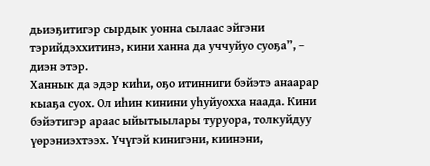дьиэҕитигэр сырдык уонна сылаас эйгэни тэрийдэххитинэ, кини ханна да уччуйуо суоҕа”, – диэн этэр.
Ханнык да эдэр киһи, оҕо итинниги бэйэтэ анаарар кыаҕа суох. Ол иһин кинини уһуйуохха наада. Кини бэйэтигэр араас ыйытыылары туруора, толкуйдуу үөрэниэхтээх. Үчүгэй кинигэни, киинэни,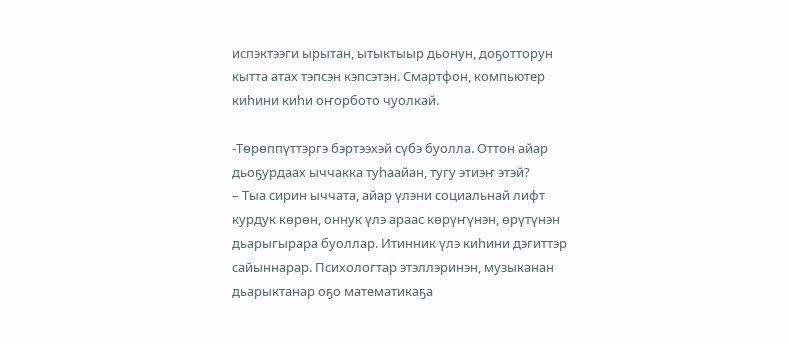испэктээги ырытан, ытыктыыр дьонун, доҕотторун кытта атах тэпсэн кэпсэтэн. Смартфон, компьютер киһини киһи оҥорбото чуолкай.

-Төрөппүттэргэ бэртээхэй сүбэ буолла. Оттон айар дьоҕурдаах ыччакка туһаайан, тугу этиэҥ этэй?
– Тыа сирин ыччата, айар үлэни социальнай лифт курдук көрөн, оннук үлэ араас көрүҥүнэн, өрүтүнэн дьарыгырара буоллар. Итинник үлэ киһини дэгиттэр сайыннарар. Психологтар этэллэринэн, музыканан дьарыктанар оҕо математикаҕа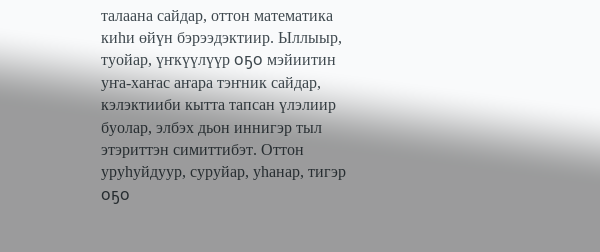талаана сайдар, оттон математика киһи өйүн бэрээдэктиир. Ыллыыр, туойар, үҥкүүлүүр оҕо мэйиитин уҥа-хаҥас аҥара тэҥник сайдар, кэлэктииби кытта тапсан үлэлиир буолар, элбэх дьон иннигэр тыл этэриттэн симиттибэт. Оттон уруһуйдуур, суруйар, уһанар, тигэр оҕо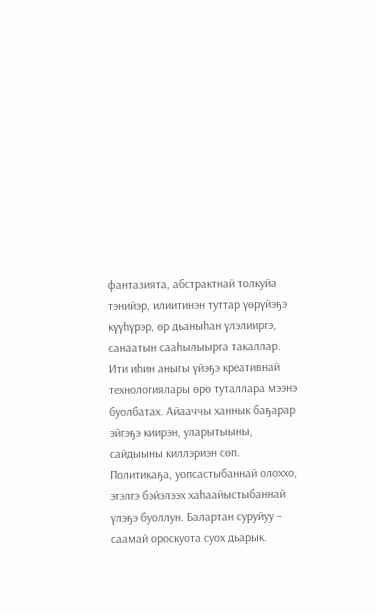фантазията, абстрактнай толкуйа тэнийэр, илиитинэн туттар үөрүйэҕэ күүһүрэр, өр дьаныһан үлэлииргэ, санаатын сааһылыырга такаллар. Ити иһин аныгы үйэҕэ креативнай технологиялары өрө туталлара мээнэ буолбатах. Айааччы ханнык баҕарар эйгэҕэ киирэн, уларытыыны, сайдыыны киллэриэн сөп. Политикаҕа, уопсастыбаннай олоххо, эгэлгэ бэйэлээх хаһаайыстыбаннай үлэҕэ буоллун. Балартан суруйуу – саамай ороскуота суох дьарык.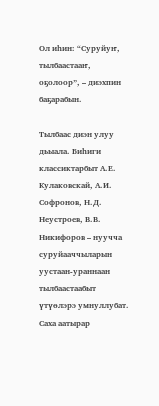Ол иһин: “Суруйуҥ, тылбаастааҥ, оҕолоор”, – диэхпин баҕарабын.

Тылбаас диэн улуу дьыала. Биһиги классиктарбыт А.Е. Кулаковскай, А.И. Софронов, Н.Д. Неустроев, В.В. Никифоров – нуучча суруйааччыларын уустаан-ураннаан тылбаастаабыт үтүөлэрэ умнуллубат. Саха аатырар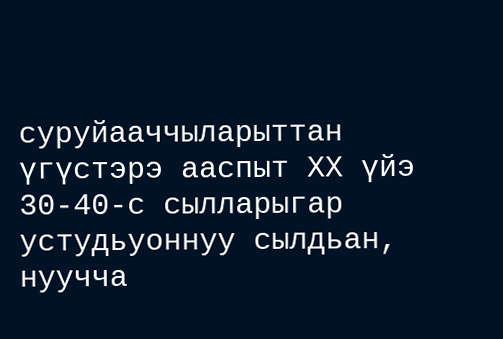суруйааччыларыттан үгүстэрэ ааспыт ХХ үйэ 30-40-с сылларыгар устудьуоннуу сылдьан, нуучча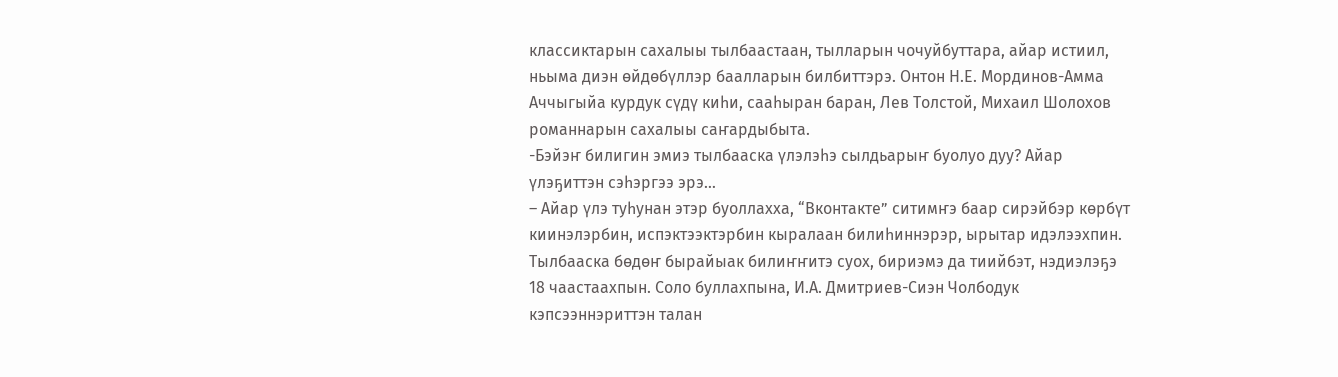классиктарын сахалыы тылбаастаан, тылларын чочуйбуттара, айар истиил, ньыма диэн өйдөбүллэр баалларын билбиттэрэ. Онтон Н.Е. Мординов-Амма Аччыгыйа курдук сүдү киһи, сааһыран баран, Лев Толстой, Михаил Шолохов романнарын сахалыы саҥардыбыта.
-Бэйэҥ билигин эмиэ тылбааска үлэлэһэ сылдьарыҥ буолуо дуу? Айар үлэҕиттэн сэһэргээ эрэ…
– Айар үлэ туһунан этэр буоллахха, “Вконтакте” ситимҥэ баар сирэйбэр көрбүт киинэлэрбин, испэктээктэрбин кыралаан билиһиннэрэр, ырытар идэлээхпин. Тылбааска бөдөҥ бырайыак билиҥҥитэ суох, бириэмэ да тиийбэт, нэдиэлэҕэ 18 чаастаахпын. Соло буллахпына, И.А. Дмитриев-Сиэн Чолбодук кэпсээннэриттэн талан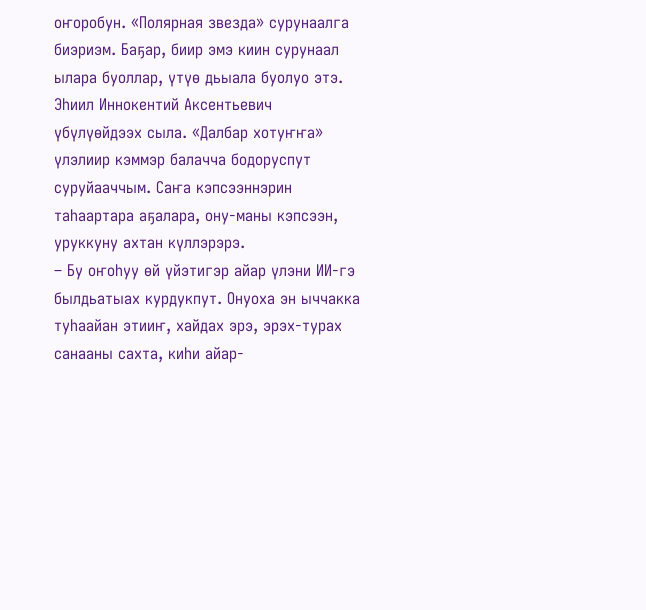оҥоробун. «Полярная звезда» сурунаалга биэриэм. Баҕар, биир эмэ киин сурунаал ылара буоллар, үтүө дьыала буолуо этэ. Эһиил Иннокентий Аксентьевич үбүлүөйдээх сыла. «Далбар хотуҥҥа» үлэлиир кэммэр балачча бодоруспут суруйааччым. Саҥа кэпсээннэрин таһаартара аҕалара, ону-маны кэпсээн, уруккуну ахтан күллэрэрэ.
– Бу оҥоһуу өй үйэтигэр айар үлэни ИИ-гэ былдьатыах курдукпут. Онуоха эн ыччакка туһаайан этииҥ, хайдах эрэ, эрэх-турах санааны сахта, киһи айар-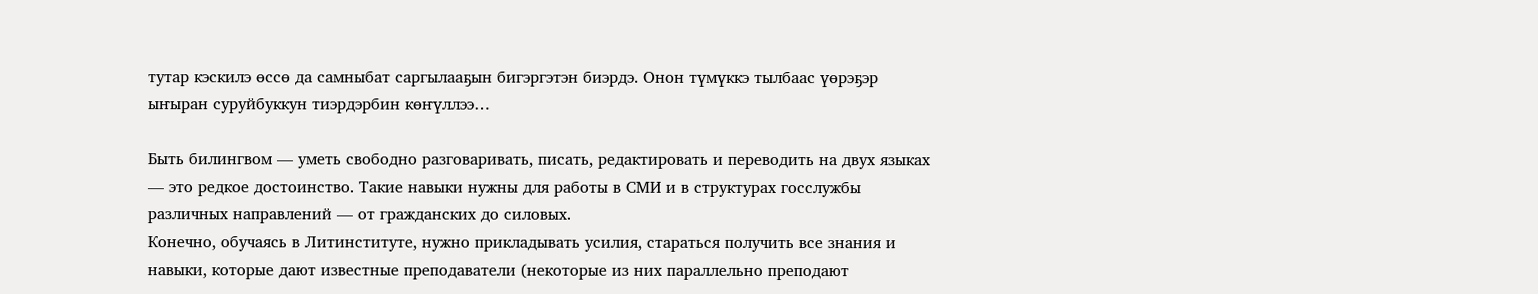тутар кэскилэ өссө да самныбат саргылааҕын бигэргэтэн биэрдэ. Онон түмүккэ тылбаас үөрэҕэр ыҥыран суруйбуккун тиэрдэрбин көҥүллээ…

Быть билингвом — уметь свободно разговаривать, писать, редактировать и переводить на двух языках — это редкое достоинство. Такие навыки нужны для работы в СМИ и в структурах госслужбы различных направлений — от гражданских до силовых.
Конечно, обучаясь в Литинституте, нужно прикладывать усилия, стараться получить все знания и навыки, которые дают известные преподаватели (некоторые из них параллельно преподают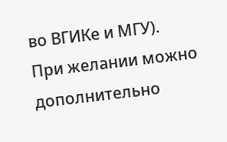во ВГИКе и МГУ).
При желании можно дополнительно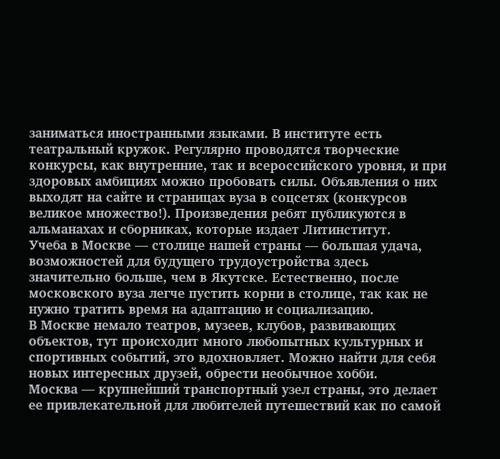заниматься иностранными языками. В институте есть театральный кружок. Регулярно проводятся творческие конкурсы, как внутренние, так и всероссийского уровня, и при здоровых амбициях можно пробовать силы. Объявления о них выходят на сайте и страницах вуза в соцсетях (конкурсов великое множество!). Произведения ребят публикуются в альманахах и сборниках, которые издает Литинститут.
Учеба в Москве — столице нашей страны — большая удача, возможностей для будущего трудоустройства здесь значительно больше, чем в Якутске. Естественно, после московского вуза легче пустить корни в столице, так как не нужно тратить время на адаптацию и социализацию.
В Москве немало театров, музеев, клубов, развивающих объектов, тут происходит много любопытных культурных и спортивных событий, это вдохновляет. Можно найти для себя новых интересных друзей, обрести необычное хобби.
Москва — крупнейший транспортный узел страны, это делает ее привлекательной для любителей путешествий как по самой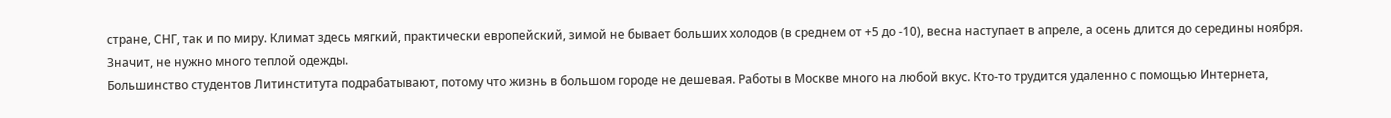стране, СНГ, так и по миру. Климат здесь мягкий, практически европейский, зимой не бывает больших холодов (в среднем от +5 до -10), весна наступает в апреле, а осень длится до середины ноября. Значит, не нужно много теплой одежды.
Большинство студентов Литинститута подрабатывают, потому что жизнь в большом городе не дешевая. Работы в Москве много на любой вкус. Кто-то трудится удаленно с помощью Интернета,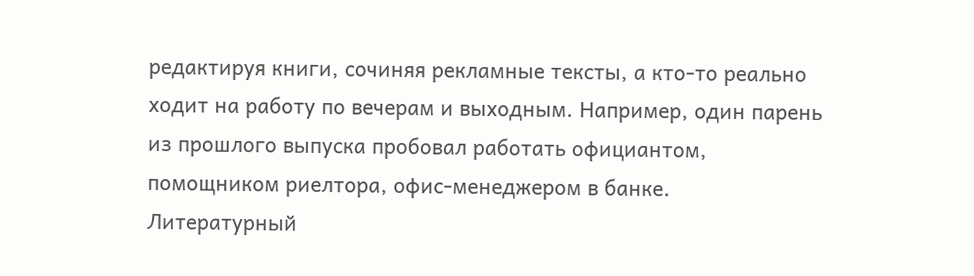редактируя книги, сочиняя рекламные тексты, а кто-то реально ходит на работу по вечерам и выходным. Например, один парень из прошлого выпуска пробовал работать официантом, помощником риелтора, офис-менеджером в банке.
Литературный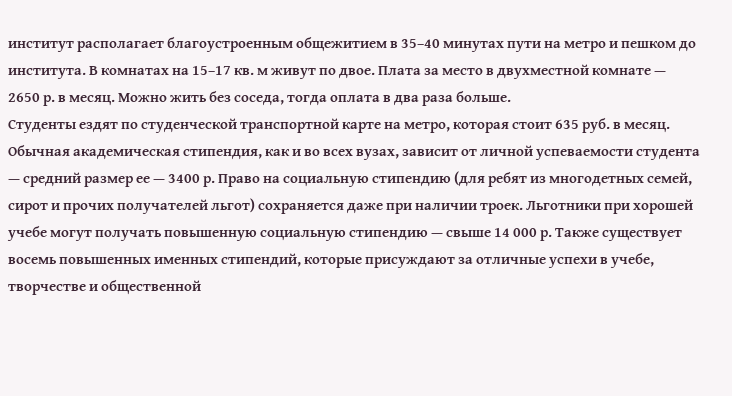институт располагает благоустроенным общежитием в 35–40 минутах пути на метро и пешком до института. В комнатах на 15–17 кв. м живут по двое. Плата за место в двухместной комнате — 2650 р. в месяц. Можно жить без соседа, тогда оплата в два раза больше.
Студенты ездят по студенческой транспортной карте на метро, которая стоит 635 руб. в месяц. Обычная академическая стипендия, как и во всех вузах, зависит от личной успеваемости студента — средний размер ее — 3400 р. Право на социальную стипендию (для ребят из многодетных семей, сирот и прочих получателей льгот) сохраняется даже при наличии троек. Льготники при хорошей учебе могут получать повышенную социальную стипендию — свыше 14 000 р. Также существует восемь повышенных именных стипендий, которые присуждают за отличные успехи в учебе, творчестве и общественной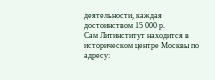деятельности, каждая достоинством 15 000 р.
Сам Литинститут находится в историческом центре Москвы по адресу: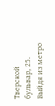Тверской бульвар, 25. Выйдя из метро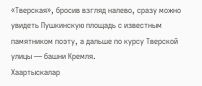«Тверская», бросив взгляд налево, сразу можно увидеть Пушкинскую площадь с известным памятником поэту, а дальше по курсу Тверской улицы — башни Кремля.
Хаартыскалар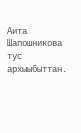Аита Шапошникова тус архыыбыттан.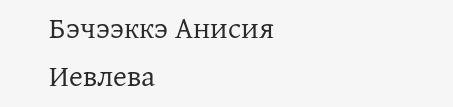Бэчээккэ Анисия Иевлева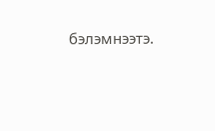бэлэмнээтэ.